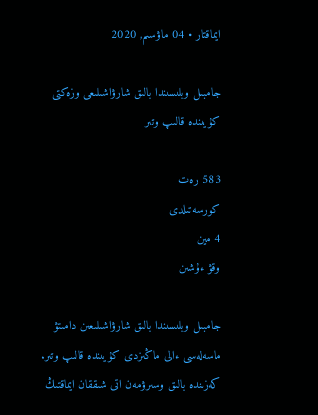ايماقتار • 04 ماۋسىم, 2020

جامبىل وبلىسىندا بالىق شارۋاشىلىعى وزەكتى كۇيىندە قالىپ وتىر

583 رەت
كورسەتىلدى
4 مين
وقۋ ءۇشىن

جامبىل وبلىسىندا بالىق شارۋاشىلىعىن دامىتۋ ماسەلەسى ءالى ماڭىزدى كۇيىندە قالىپ وتىر. كەزىندە بالىق وسىرۋمەن اتى شىققان ايماقتىڭ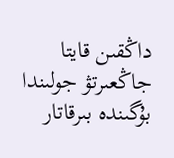داڭقىن قايتا جاڭعىرتۋ جولىندا بۇگىندە بىرقاتار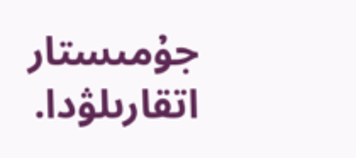جۇمىستار اتقارىلۋدا.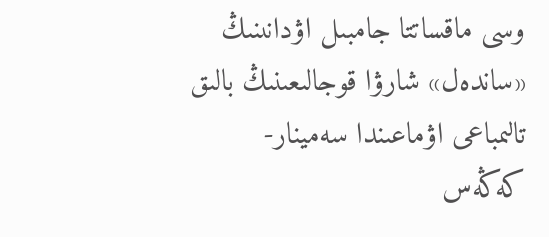وسى ماقساتتا جامبىل اۋدانىنىڭ «ساندەل» شارۋا قوجالىعىنىڭ بالىق  تالىمباعى اۋماعىندا سەمينار-كەڭەس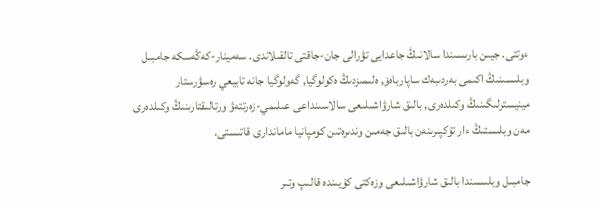ءوتتى. جيىن بارىسىندا سالانىڭ جاعدايى تۋرالى جان-جاقتى تالقىلاندى. سەمينار-كەڭەسكە جامبىل وبلىسىنىڭ اكىمى بەردىبەك ساپارباەۆ, ەلىمىزدىڭ ەكولوگيا, گەولوگيا جانە تابيعي رەسۋرستار مينيسترلىگىنىڭ وكىلدەرى, بالىق شارۋاشىلىعى سالاسىنداعى عىلىمي-زەرتتەۋ ورتالىقتارىنىڭ وكىلدەرى مەن وبلىستىڭ ءار تۇكپىرىنەن بالىق جەمىن وندىرەتىن كومپانيا ماماندارى قاتىستى.

جامبىل وبلىسىندا بالىق شارۋاشىلىعى وزەكتى كۇيىندە قالىپ وتىر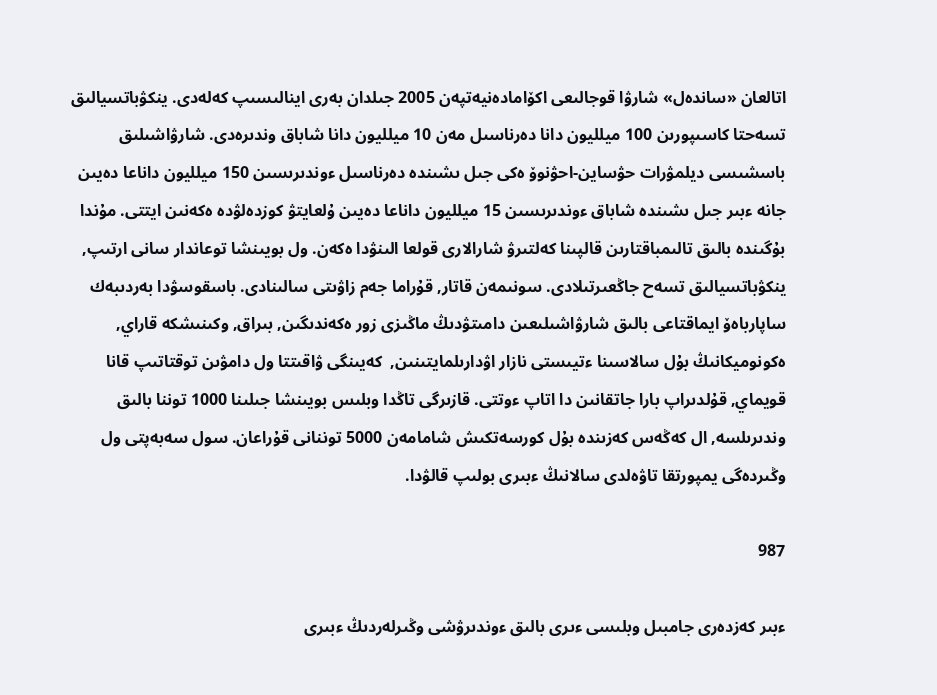اتالعان «ساندەل» شارۋا قوجالىعى اكۆامادەنيەتپەن 2005 جىلدان بەرى اينالىسىپ كەلەدى. ينكۋباتسيالىق تسەحتا كاسىپورىن 100 ميلليون دانا دەرناسىل مەن 10 ميلليون دانا شاباق وندىرەدى. شارۋاشىلىق باسشىسى ديلمۋرات حۋساين-احۋنوۆ ەكى جىل ىشىندە دەرناسىل ءوندىرىسىن 150 ميلليون داناعا دەيىن جانە ءبىر جىل ىشىندە شاباق ءوندىرىسىن 15 ميلليون داناعا دەيىن ۇلعايتۋ كوزدەلۋدە ەكەنىن ايتتى. مۇندا بۇگىندە بالىق تالىمباقتارىن قالپىنا كەلتىرۋ شارالارى قولعا الىنۋدا ەكەن. ول بويىنشا توعاندار سانى ارتىپ, ينكۋباتسيالىق تسەح جاڭعىرتىلادى. سونىمەن قاتار, قۇراما جەم زاۋىتى سالىنادى. باسقوسۋدا بەردىبەك ساپارباەۆ ايماقتاعى بالىق شارۋاشىلىعىن دامىتۋدىڭ ماڭىزى زور ەكەندىگىن, بىراق, وكىنىشكە قاراي, ەكونوميكانىڭ بۇل سالاسىنا ءتيىستى نازار اۋدارىلمايتىنىن,  كەيىنگى ۋاقىتتا ول دامۋىن توقتاتىپ قانا قويماي, قۇلدىراپ بارا جاتقانىن دا اتاپ ءوتتى. قازىرگى تاڭدا وبلىس بويىنشا جىلىنا 1000 توننا بالىق وندىرىلسە, ال كەڭەس كەزىندە بۇل كورسەتكىش شامامەن 5000 توننانى قۇراعان. سول سەبەپتى ول وڭىردەگى يمپورتقا تاۋەلدى سالانىڭ ءبىرى بولىپ قالۋدا.

987

ءبىر كەزدەرى جامبىل وبلىسى ءىرى بالىق ءوندىرۋشى وڭىرلەردىڭ ءبىرى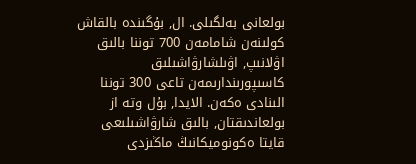بولعانى بەلگىلى. ال, بۇگىندە بالقاش كولىنەن شامامەن 700 توننا بالىق اۋلانىپ, اۋىلشارۋاشىلىق كاسىپورىندارىمەن تاعى 300 توننا الىنادى ەكەن. الايدا, بۇل وتە از بولعاندىقتان, بالىق شارۋاشىلىعى قايتا ەكونوميكانىڭ ماڭىزدى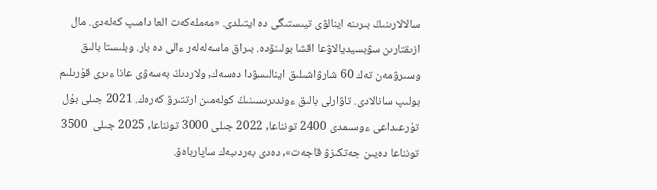سالالارىنىڭ بىرىنە اينالۋى تيىستىگى دە ايتىلدى. «مەملەكەت العا دامىپ كەلەدى. مال ازىقتارىن سۋبسيديالاۋعا اقشا بولىنۋدە. بىراق ماسەلەلەر ءالى دە بار. وبلىستا بالىق وسىرۋمەن تەك 60 شارۋاشىلىق اينالىسۋدا دەسەك, ولاردىڭ بەسەۋى عانا ءىرى قۇرىلىم بولىپ سانالادى. تاۋارلى بالىق ءوندىرىسىنىڭ كولەمىن ارتتىرۋ كەرەك. 2021 جىلى بۇل تۇرعىداعى ءوسىمدى 2400 تونناعا, 2022 جىلى 3000 تونناعا, 2025 جىلى  3500 تونناعا دەيىن جەتكىزۋ قاجەت», دەدى بەردىبەك ساپارباەۆ.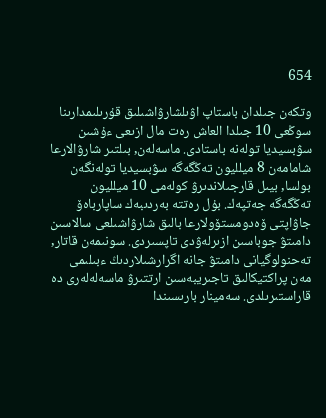654

وتكەن جىلدان باستاپ اۋىلشارۋاشىلىق قۇرىلىمدارىنا سوڭعى 10 جىلدا العاش رەت مال ازىعى ءۇشىن سۋبسيديا تولەنە باستادى. ماسەلەن, بىلتىر شارۋالارعا شامامەن 8 ميلليون تەڭگەگە سۋبسيديا تولەنگەن بولسا, بيىل قارجىلاندىرۋ كولەمى 10 ميلليون تەڭگەگە جەتپەك. بۇل رەتتە بەردىبەك ساپارباەۆ جاۋاپتى ۆەدومستۆولارعا بالىق شارۋاشىلعى سالاسىن دامىتۋ جوباسىن ازىرلەۋدى تاپسىردى. سونىمەن قاتار, تەحنولوگيانى دامىتۋ جانە اگرارشىلاردىڭ ءبىلىمى مەن پراكتيكالىق تاجىريبەسىن ارتتىرۋ ماسەلەلەرى دە قاراستىرىلدى. سەمينار بارىسىندا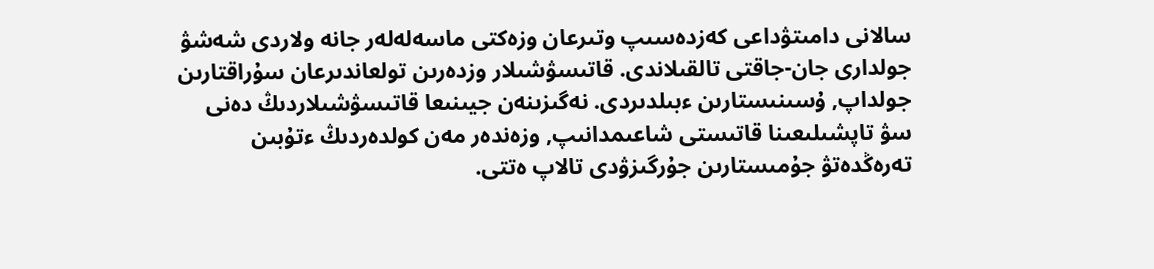سالانى دامىتۋداعى كەزدەسىپ وتىرعان وزەكتى ماسەلەلەر جانە ولاردى شەشۋ جولدارى جان-جاقتى تالقىلاندى. قاتىسۋشىلار وزدەرىن تولعاندىرعان سۇراقتارىن جولداپ, ۇسىنىستارىن ءبىلدىردى. نەگىزىنەن جيىنىعا قاتىسۋشىلاردىڭ دەنى سۋ تاپشىلىعىنا قاتىستى شاعىمدانىپ, وزەندەر مەن كولدەردىڭ ءتۇبىن تەرەڭدەتۋ جۇمىستارىن جۇرگىزۋدى تالاپ ەتتى.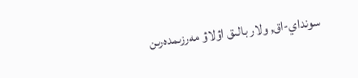سونداي-اق, ولار بالىق اۋلاۋ مەرزىمدەرىن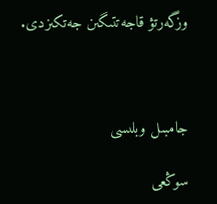وزگەرتۋ قاجەتتىگىن جەتكىزدى.



جامبىل وبلىسى

سوڭعى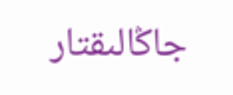جاڭالىقتار